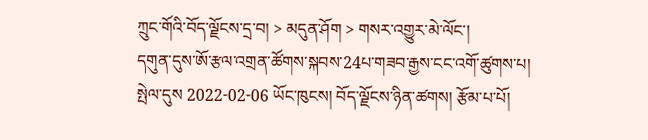ཀྲུང་གོའི་བོད་ལྗོངས་དྲ་བ། > མདུན་ཤོག > གསར་འགྱུར་མེ་ལོང་།
དགུན་དུས་ཨོ་རྩལ་འགྲན་ཚོགས་སྐབས་24པ་གཟབ་རྒྱས་ངང་འགོ་ཚུགས་པ།
སྤེལ་དུས 2022-02-06 ཡོང་ཁུངས། བོད་ལྗོངས་ཉིན་ཚགས། རྩོམ་པ་པོ།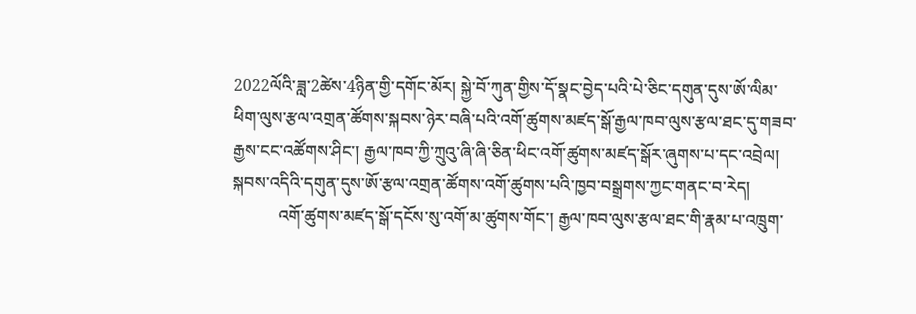2022ལོའི་ཟླ་2ཚེས་4ཉིན་གྱི་དགོང་མོར། སྐྱེ་བོ་ཀུན་གྱིས་དོ་སྣང་བྱེད་པའི་པེ་ཅིང་དགུན་དུས་ཨོ་ལིམ་ཕིག་ལུས་རྩལ་འགྲན་ཚོགས་སྐབས་ཉེར་བཞི་པའི་འགོ་ཚུགས་མཛད་སྒོ་རྒྱལ་ཁབ་ལུས་རྩལ་ཐང་དུ་གཟབ་རྒྱས་ངང་འཚོགས་ཤིང་། རྒྱལ་ཁབ་ཀྱི་ཀྲུའུ་ཞི་ཞི་ཅིན་ཕིང་འགོ་ཚུགས་མཛད་སྒོར་ཞུགས་པ་དང་འབྲེལ། སྐབས་འདིའི་དགུན་དུས་ཨོ་རྩལ་འགྲན་ཚོགས་འགོ་ཚུགས་པའི་ཁྱབ་བསྒྲགས་ཀྱང་གནང་བ་རེད།
           འགོ་ཚུགས་མཛད་སྒོ་དངོས་སུ་འགོ་མ་ཚུགས་གོང་། རྒྱལ་ཁབ་ལུས་རྩལ་ཐང་གི་རྣམ་པ་འཁྲུག་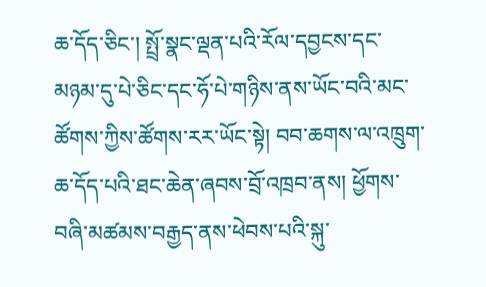ཆ་དོད་ཅིང་། སྤྲོ་སྣང་ལྡན་པའི་རོལ་དབྱངས་དང་མཉམ་དུ་པེ་ཅིང་དང་ཧོ་པེ་གཉིས་ནས་ཡོང་བའི་མང་ཚོགས་ཀྱིས་ཚོགས་རར་ཡོང་སྟེ། བབ་ཆགས་ལ་འཁྲུག་ཆ་དོད་པའི་ཐང་ཆེན་ཞབས་བྲོ་འཁྲབ་ནས། ཕྱོགས་བཞི་མཚམས་བརྒྱད་ནས་ཕེབས་པའི་སྐུ་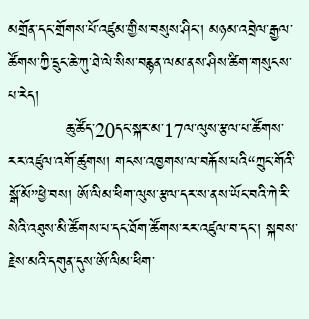མགྲོན་དང་གྲོགས་པོ་འཛུམ་གྱིས་བསུས་ཤིང་། མཉམ་འབྲེལ་རྒྱལ་ཚོགས་ཀྱི་དྲུང་ཆེ་ཀུ་ཐེ་ལེ་སིས་བརྙན་ལམ་ནས་ཤིས་ཚིག་གསུངས་པ་རེད།
           ཆུ་ཚོད་20དང་སྐར་མ་17ལ་ལུས་རྩལ་པ་ཚོགས་རར་འཛུལ་འགོ་ཚུགས། གངས་འཁྱགས་ལ་བརྐོས་པའི“ཀྲུང་གོའི་སྒོ་མོ”ཕྱེ་བས། ཨོ་ལིམ་ཕིག་ལུས་རྩལ་དར་ས་ནས་ཡོང་བའི་ཀེ་རི་སེའི་འཐུས་མི་ཚོགས་པ་དང་ཐོག་ཚོགས་རར་འཛུལ་བ་དང་། སྐབས་རྗེས་མའི་དགུན་དུས་ཨོ་ལིམ་ཕིག་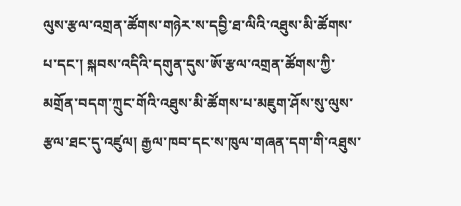ལུས་རྩལ་འགྲན་ཚོགས་གཉེར་ས་དབྱི་ཐ་ལིའི་འཐུས་མི་ཚོགས་པ་དང་། སྐབས་འདིའི་དགུན་དུས་ཨོ་རྩལ་འགྲན་ཚོགས་ཀྱི་མགྲོན་བདག་ཀྲུང་གོའི་འཐུས་མི་ཚོགས་པ་མཇུག་ཤོས་སུ་ལུས་རྩལ་ཐང་དུ་འཛུལ། རྒྱལ་ཁབ་དང་ས་ཁུལ་གཞན་དག་གི་འཐུས་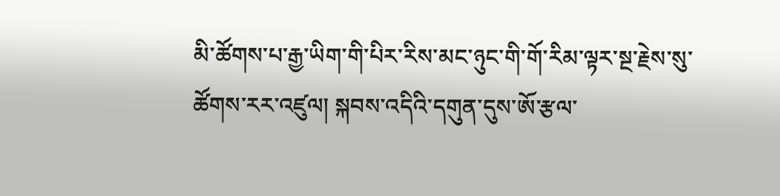མི་ཚོགས་པ་རྒྱ་ཡིག་གི་པིར་རིས་མང་ཉུང་གི་གོ་རིམ་ལྟར་སྔ་རྗེས་སུ་ཚོགས་རར་འཛུལ། སྐབས་འདིའི་དགུན་དུས་ཨོ་རྩལ་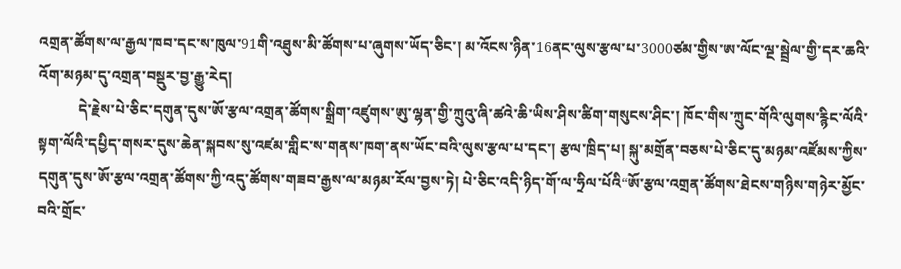འགྲན་ཚོགས་ལ་རྒྱལ་ཁབ་དང་ས་ཁུལ་91གི་འཐུས་མི་ཚོགས་པ་ཞུགས་ཡོད་ཅིང་། མ་འོངས་ཉིན་16ནང་ལུས་རྩལ་པ་3000ཙམ་གྱིས་ཨ་ལོང་ལྔ་སྦྲེལ་གྱི་དར་ཆའི་འོག་མཉམ་དུ་འགྲན་བསྡུར་བྱ་རྒྱུ་རེད།
           དེ་རྗེས་པེ་ཅིང་དགུན་དུས་ཨོ་རྩལ་འགྲན་ཚོགས་སྒྲིག་འཛུགས་ཨུ་ལྷན་གྱི་ཀྲུའུ་ཞི་ཚའེ་ཆི་ཡིས་ཤིས་ཚིག་གསུངས་ཤིང་། ཁོང་གིས་ཀྲུང་གོའི་ལུགས་རྙིང་ལོའི་སྟག་ལོའི་དཔྱིད་གསར་དུས་ཆེན་སྐབས་སུ་འཛམ་གླིང་ས་གནས་ཁག་ནས་ཡོང་བའི་ལུས་རྩལ་པ་དང་། རྩལ་ཁྲིད་པ། སྐུ་མགྲོན་བཅས་པེ་ཅིང་དུ་མཉམ་འཛོམས་ཀྱིས་དགུན་དུས་ཨོ་རྩལ་འགྲན་ཚོགས་ཀྱི་འདུ་ཚོགས་གཟབ་རྒྱས་ལ་མཉམ་རོལ་བྱས་ཏེ། པེ་ཅིང་འདི་ཉིད་གོ་ལ་ཧྲིལ་པོའི“ཨོ་རྩལ་འགྲན་ཚོགས་ཐེངས་གཉིས་གཉེར་མྱོང་བའི་གྲོང་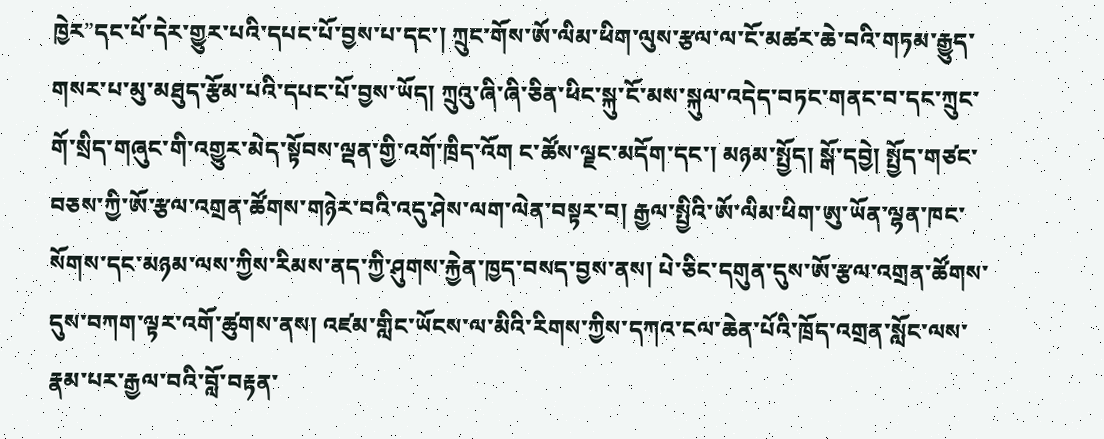ཁྱེར”དང་པོ་དེར་གྱུར་པའི་དཔང་པོ་བྱས་པ་དང་། ཀྲུང་གོས་ཨོ་ལིམ་ཕིག་ལུས་རྩལ་ལ་ངོ་མཚར་ཆེ་བའི་གཏམ་རྒྱུད་གསར་པ་མུ་མཐུད་རྩོམ་པའི་དཔང་པོ་བྱས་ཡོད། ཀྲུའུ་ཞི་ཞི་ཅིན་ཕིང་སྐུ་ངོ་མས་སྐུལ་འདེད་བཏང་གནང་བ་དང་ཀྲུང་གོ་སྲིད་གཞུང་གི་འགྱུར་མེད་སྟོབས་ལྡན་གྱི་འགོ་ཁྲིད་འོག ང་ཚོས་ལྗང་མདོག་དང་། མཉམ་སྤྱོད། སྒོ་དབྱེ། སྤྱོད་གཙང་བཅས་ཀྱི་ཨོ་རྩལ་འགྲན་ཚོགས་གཉེར་བའི་འདུ་ཤེས་ལག་ལེན་བསྟར་བ། རྒྱལ་སྤྱིའི་ཨོ་ལིམ་ཕིག་ཨུ་ཡོན་ལྷན་ཁང་སོགས་དང་མཉམ་ལས་ཀྱིས་རིམས་ནད་ཀྱི་ཤུགས་རྐྱེན་ཁྱད་བསད་བྱས་ནས། པེ་ཅིང་དགུན་དུས་ཨོ་རྩལ་འགྲན་ཚོགས་དུས་བཀག་ལྟར་འགོ་ཚུགས་ནས། འཛམ་གླིང་ཡོངས་ལ་མིའི་རིགས་ཀྱིས་དཀའ་ངལ་ཆེན་པོའི་ཁྲོད་འགྲན་སློང་ལས་རྣམ་པར་རྒྱལ་བའི་བློ་བརྟན་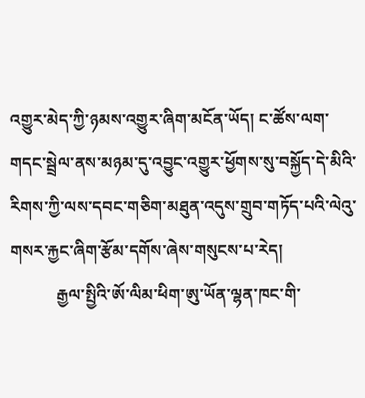འགྱུར་མེད་ཀྱི་ཉམས་འགྱུར་ཞིག་མངོན་ཡོད། ང་ཚོས་ལག་གདང་སྦྲེལ་ནས་མཉམ་དུ་འབྱུང་འགྱུར་ཕྱོགས་སུ་བསྐྱོད་དེ་མིའི་རིགས་ཀྱི་ལས་དབང་གཅིག་མཐུན་འདུས་གྲུབ་གཏོད་པའི་ལེའུ་གསར་རྐྱང་ཞིག་རྩོམ་དགོས་ཞེས་གསུངས་པ་རེད།
           རྒྱལ་སྤྱིའི་ཨོ་ལིམ་ཕིག་ཨུ་ཡོན་ལྷན་ཁང་གི་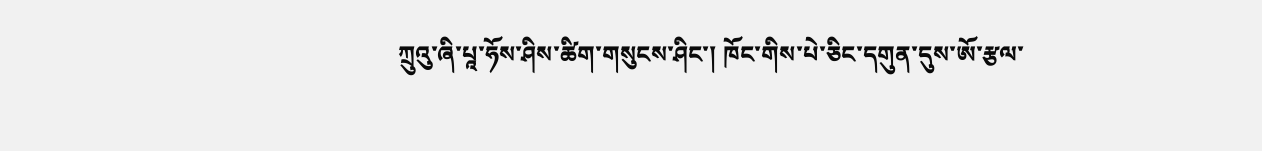ཀྲུའུ་ཞི་པཱ་ཧོས་ཤིས་ཚིག་གསུངས་ཤིང་། ཁོང་གིས་པེ་ཅིང་དགུན་དུས་ཨོ་རྩལ་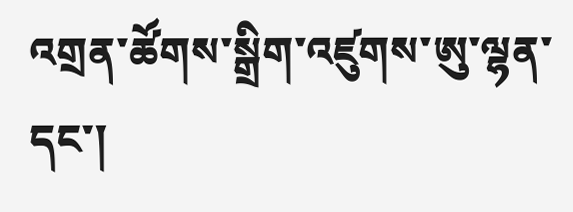འགྲན་ཚོགས་སྒྲིག་འཛུགས་ཨུ་ལྷན་དང་།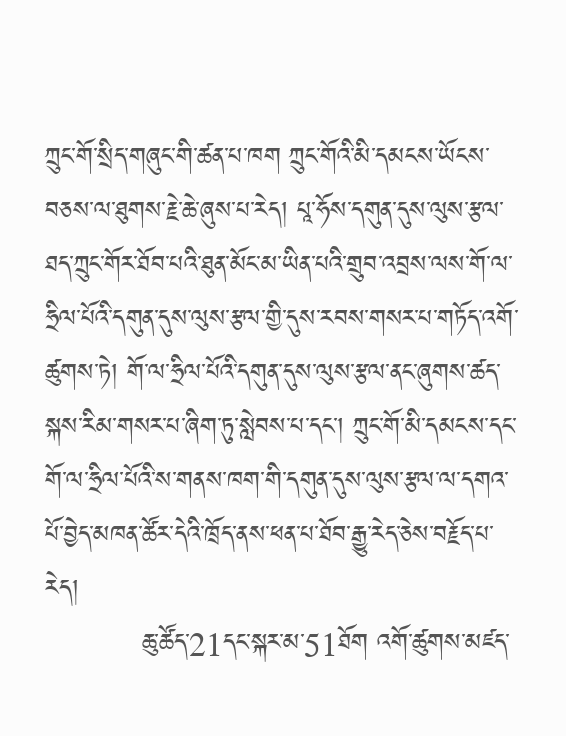ཀྲུང་གོ་སྲིད་གཞུང་གི་ཚན་པ་ཁག ཀྲུང་གོའི་མི་དམངས་ཡོངས་བཅས་ལ་ཐུགས་རྗེ་ཆེ་ཞུས་པ་རེད། པཱ་ཧོས་དགུན་དུས་ལུས་རྩལ་ཐད་ཀྲུང་གོར་ཐོབ་པའི་ཐུན་མོང་མ་ཡིན་པའི་གྲུབ་འབྲས་ལས་གོ་ལ་ཧྲིལ་པོའི་དགུན་དུས་ལུས་རྩལ་གྱི་དུས་རབས་གསར་པ་གཏོད་འགོ་ཚུགས་ཏེ། གོ་ལ་ཧྲིལ་པོའི་དགུན་དུས་ལུས་རྩལ་ནང་ཞུགས་ཚད་སྐས་རིམ་གསར་པ་ཞིག་ཏུ་སླེབས་པ་དང་། ཀྲུང་གོ་མི་དམངས་དང་གོ་ལ་ཧྲིལ་པོའི་ས་གནས་ཁག་གི་དགུན་དུས་ལུས་རྩལ་ལ་དགའ་པོ་བྱེད་མཁན་ཚོར་དེའི་ཁྲོད་ནས་ཕན་པ་ཐོབ་རྒྱུ་རེད་ཅེས་བརྗོད་པ་རེད།
           ཆུ་ཚོད་21དང་སྐར་མ་51ཐོག འགོ་ཚུགས་མཛད་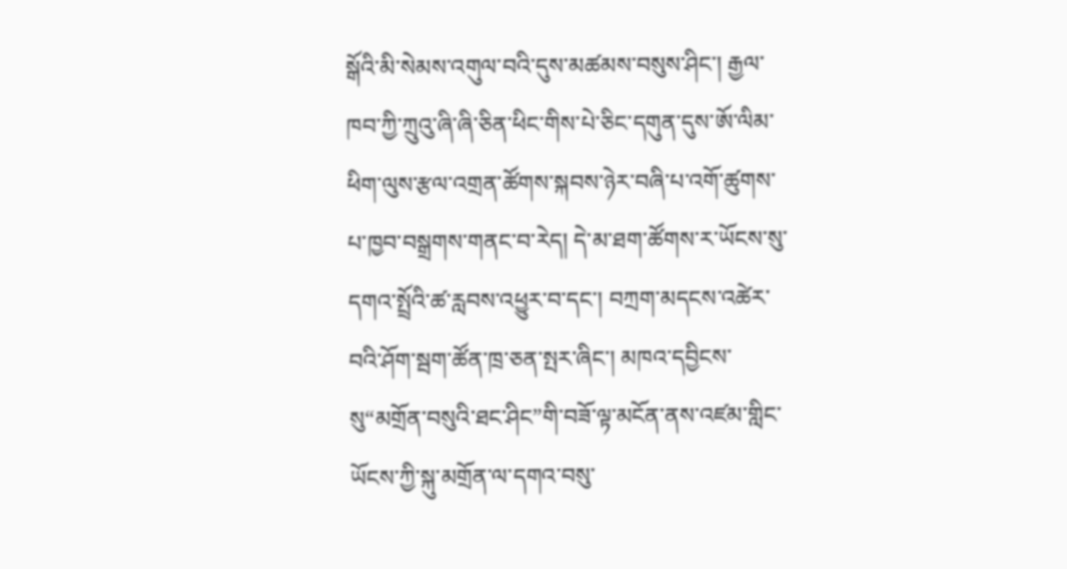སྒོའི་མི་སེམས་འགུལ་བའི་དུས་མཚམས་བསུས་ཤིང་། རྒྱལ་ཁབ་ཀྱི་ཀྲུའུ་ཞི་ཞི་ཅིན་ཕིང་གིས་པེ་ཅིང་དགུན་དུས་ཨོ་ལིམ་ཕིག་ལུས་རྩལ་འགྲན་ཚོགས་སྐབས་ཉེར་བཞི་པ་འགོ་ཚུགས་པ་ཁྱབ་བསྒྲགས་གནང་བ་རེད། དེ་མ་ཐག་ཚོགས་ར་ཡོངས་སུ་དགའ་སྤྲོའི་ཚ་རླབས་འཕྱུར་བ་དང་། བཀྲག་མདངས་འཚེར་བའི་ཤོག་སྦག་ཚོན་ཁྲ་ཅན་སྤར་ཞིང་། མཁའ་དབྱིངས་སུ“མགྲོན་བསུའི་ཐང་ཤིང”གི་བཟོ་ལྟ་མངོན་ནས་འཛམ་གླིང་ཡོངས་ཀྱི་སྐུ་མགྲོན་ལ་དགའ་བསུ་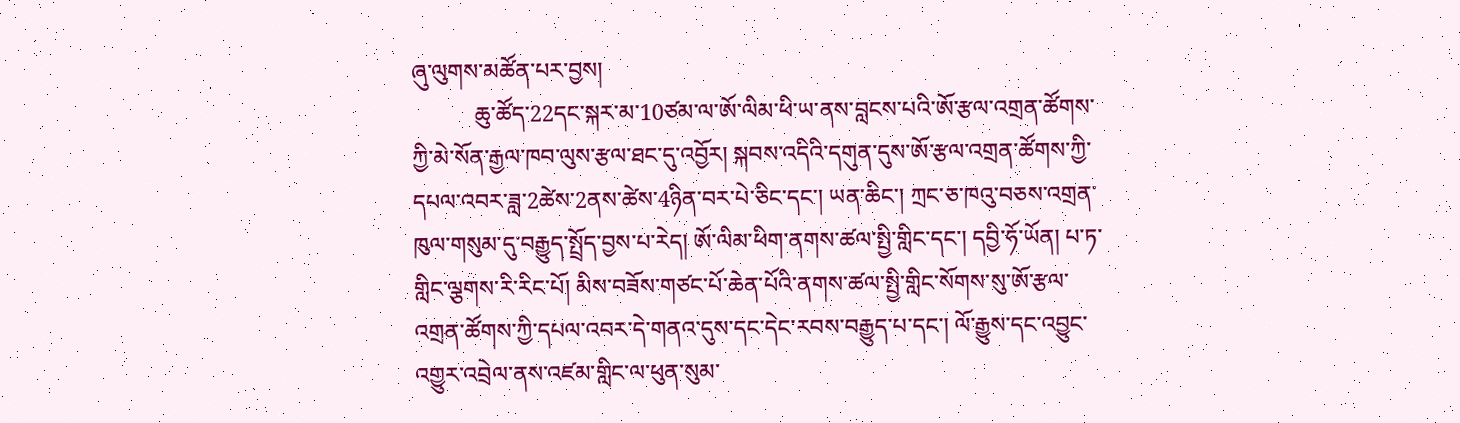ཞུ་ལུགས་མཚོན་པར་བྱས།
           ཆུ་ཚོད་22དང་སྐར་མ་10ཙམ་ལ་ཨོ་ལིམ་ཕི་ཡ་ནས་བླངས་པའི་ཨོ་རྩལ་འགྲན་ཚོགས་ཀྱི་མེ་སོན་རྒྱལ་ཁབ་ལུས་རྩལ་ཐང་དུ་འབྱོར། སྐབས་འདིའི་དགུན་དུས་ཨོ་རྩལ་འགྲན་ཚོགས་ཀྱི་དཔལ་འབར་ཟླ་2ཚེས་2ནས་ཚེས་4ཉིན་བར་པེ་ཅིང་དང་། ཡན་ཆིང་། ཀྲང་ཅ་ཁའུ་བཅས་འགྲན་ཁུལ་གསུམ་དུ་བརྒྱུད་སྤྲོད་བྱས་པ་རེད། ཨོ་ལིམ་ཕིག་ནགས་ཚལ་སྤྱི་གླིང་དང་། དབྱི་ཧོ་ཡོན། པ་ཏ་གླིང་ལྕགས་རི་རིང་པོ། མིས་བཟོས་གཙང་པོ་ཆེན་པོའི་ནགས་ཚལ་སྤྱི་གླིང་སོགས་སུ་ཨོ་རྩལ་འགྲན་ཚོགས་ཀྱི་དཔལ་འབར་དེ་གནའ་དུས་དང་དེང་རབས་བརྒྱུད་པ་དང་། ལོ་རྒྱུས་དང་འབྱུང་འགྱུར་འབྲེལ་ནས་འཛམ་གླིང་ལ་ཕུན་སུམ་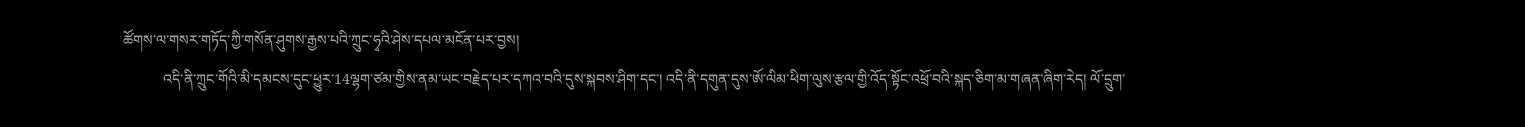ཚོགས་ལ་གསར་གཏོད་ཀྱི་གསོན་ཤུགས་རྒྱས་པའི་ཀྲུང་ཧྭའི་ཤེས་དཔལ་མངོན་པར་བྱས།
           འདི་ནི་ཀྲུང་གོའི་མི་དམངས་དུང་ཕྱུར་14ལྷག་ཙམ་གྱིས་ནམ་ཡང་བརྗེད་པར་དཀའ་བའི་དུས་སྐབས་ཤིག་དང་། འདི་ནི་དགུན་དུས་ཨོ་ལིམ་ཕིག་ལུས་རྩལ་གྱི་འོད་སྟོང་འཕྲོ་བའི་སྐད་ཅིག་མ་གཞན་ཞིག་རེད། ལོ་དྲུག་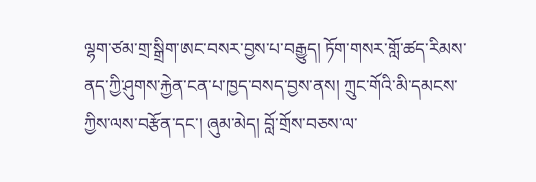ལྷག་ཙམ་གྲ་སྒྲིག་ཨང་བསར་བྱས་པ་བརྒྱུད། ཏོག་གསར་གློ་ཚད་རིམས་ནད་ཀྱི་ཤུགས་རྐྱེན་ངན་པ་ཁྱད་བསད་བྱས་ནས། ཀྲུང་གོའི་མི་དམངས་ཀྱིས་ལས་བརྩོན་དང་། ཞུམ་མེད། བློ་གྲོས་བཅས་ལ་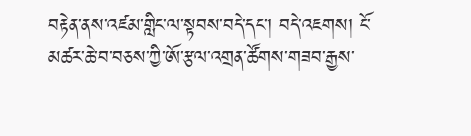བརྟེན་ནས་འཛམ་གླིང་ལ་སྟབས་བདེ་དང་། བདེ་འཇགས། ངོ་མཚར་ཆེ་བ་བཅས་ཀྱི་ཨོ་རྩལ་འགྲན་ཚོགས་གཟབ་རྒྱས་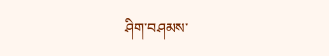ཤིག་བཤམས་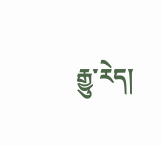རྒྱུ་རེད།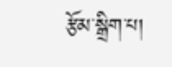རྩོམ་སྒྲིག་པ།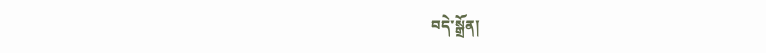བདེ་སྒྲོན།